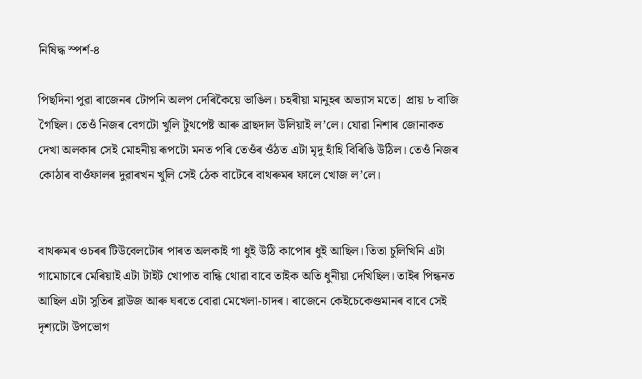নিষিদ্ধ স্পৰ্শ-৪

পিছদিনা পুৱা ৰাজেনৰ টোপনি অলপ দেৰিকৈয়ে ভাঙিল। চহৰীয়া মানুহৰ অভ্যাস মতে| প্ৰায় ৮ বাজি গৈছিল। তেওঁ নিজৰ বেগটো খুলি টুথপেষ্ট আৰু ব্ৰাছদাল উলিয়াই ল’লে। যোৱা নিশাৰ জোনাকত দেখা অলকাৰ সেই মোহনীয় ৰূপটো মনত পৰি তেওঁৰ ওঁঠত এটা মৃদু হাঁহি বিৰিঙি উঠিল। তেওঁ নিজৰ কোঠাৰ বাওঁফালৰ দুৱাৰখন খুলি সেই ঠেক বাটেৰে বাথৰুমৰ ফালে খোজ ল’লে।


বাথৰুমৰ ওচৰৰ টিউবেলটোৰ পাৰত অলকাই গা ধুই উঠি কাপোৰ ধুই আছিল। তিতা চুলিখিনি এটা গামোচাৰে মেৰিয়াই এটা টাইট খোপাত বান্ধি থোৱা বাবে তাইক অতি ধুনীয়া দেখিছিল। তাইৰ পিন্ধনত আছিল এটা সুতিৰ ব্লাউজ আৰু ঘৰতে বোৱা মেখেলা-চাদৰ। ৰাজেনে কেইচেকেণ্ডমানৰ বাবে সেই দৃশ্যটো উপভোগ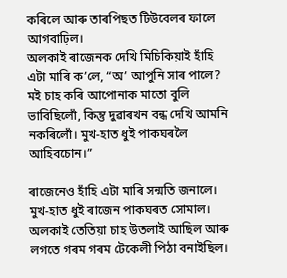কৰিলে আৰু তাৰপিছত টিউবেলৰ ফালে আগবাঢ়িল।
অলকাই ৰাজেনক দেখি মিচিকিয়াই হাঁহি এটা মাৰি ক’লে, “অ’ আপুনি সাৰ পালে? মই চাহ কৰি আপোনাক মাতো বুলি ভাবিছিলোঁ, কিন্তু দুৱাৰখন বন্ধ দেখি আমনি নকৰিলোঁ। মুখ-হাত ধুই পাকঘৰলৈ আহিবচোন।”

ৰাজেনেও হাঁহি এটা মাৰি সন্মতি জনালে।
মুখ-হাত ধুই ৰাজেন পাকঘৰত সোমাল। অলকাই তেতিয়া চাহ উতলাই আছিল আৰু লগতে গৰম গৰম টেকেলী পিঠা বনাইছিল।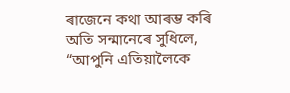ৰাজেনে কথা আৰম্ভ কৰি অতি সন্মানেৰে সুধিলে, “আপুনি এতিয়ালৈকে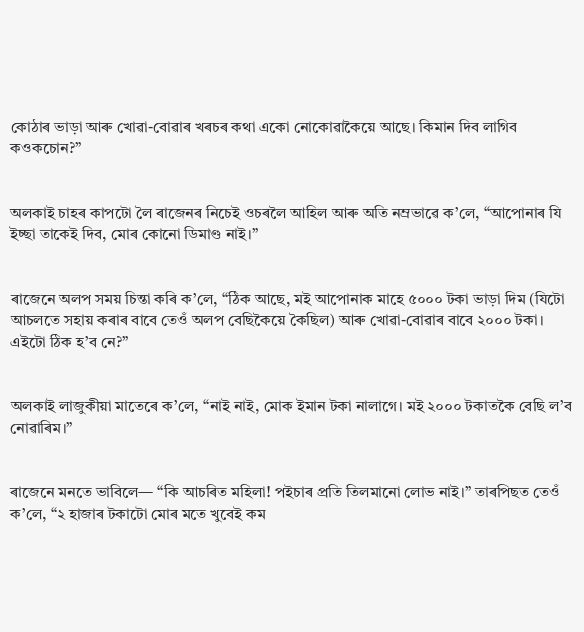কোঠাৰ ভাড়া আৰু খোৱা-বোৱাৰ খৰচৰ কথা একো নোকোৱাকৈয়ে আছে। কিমান দিব লাগিব কওকচোন?”


অলকাই চাহৰ কাপটো লৈ ৰাজেনৰ নিচেই ওচৰলৈ আহিল আৰু অতি নম্ৰভাৱে ক’লে, “আপোনাৰ যি ইচ্ছা তাকেই দিব, মোৰ কোনো ডিমাণ্ড নাই।”


ৰাজেনে অলপ সময় চিন্তা কৰি ক’লে, “ঠিক আছে, মই আপোনাক মাহে ৫০০০ টকা ভাড়া দিম (যিটো আচলতে সহায় কৰাৰ বাবে তেওঁ অলপ বেছিকৈয়ে কৈছিল) আৰু খোৱা-বোৱাৰ বাবে ২০০০ টকা। এইটো ঠিক হ’ব নে?”


অলকাই লাজুকীয়া মাতেৰে ক’লে, “নাই নাই, মোক ইমান টকা নালাগে। মই ২০০০ টকাতকৈ বেছি ল’ব নোৱাৰিম।”


ৰাজেনে মনতে ভাবিলে— “কি আচৰিত মহিলা! পইচাৰ প্ৰতি তিলমানো লোভ নাই।” তাৰপিছত তেওঁ ক’লে, “২ হাজাৰ টকাটো মোৰ মতে খুবেই কম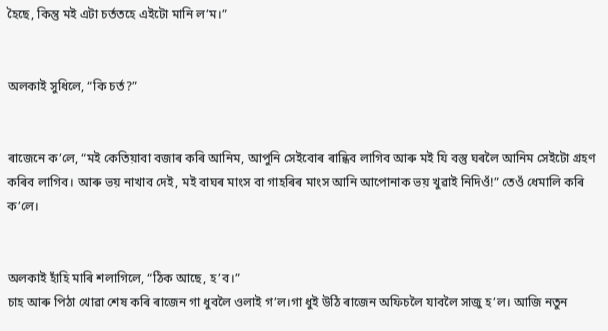হৈছে, কিন্তু মই এটা চৰ্ততহে এইটো মানি ল’ম।”


অলকাই সুধিলে, “কি চৰ্ত?”


ৰাজেনে ক’লে, “মই কেতিয়াবা বজাৰ কৰি আনিম, আপুনি সেইবোৰ ৰান্ধিব লাগিব আৰু মই যি বস্তু ঘৰলৈ আনিম সেইটো গ্ৰহণ কৰিব লাগিব। আৰু ভয় নাখাব দেই, মই বাঘৰ মাংস বা গাহৰিৰ মাংস আনি আপোনাক ভয় খুৱাই নিদিওঁ!” তেওঁ ধেমালি কৰি ক’লে।


অলকাই হাঁহি মাৰি শলাগিলে, “ঠিক আছে, হ’ব।”
চাহ আৰু পিঠা খোৱা শেষ কৰি ৰাজেন গা ধুবলৈ ওলাই গ’ল।গা ধুই উঠি ৰাজেন অফিচলৈ যাবলৈ সাজু হ’ল। আজি নতুন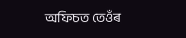অফিচত তেওঁৰ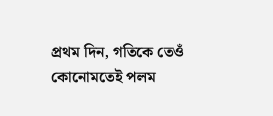প্ৰথম দিন, গতিকে তেওঁ কোনোমতেই পলম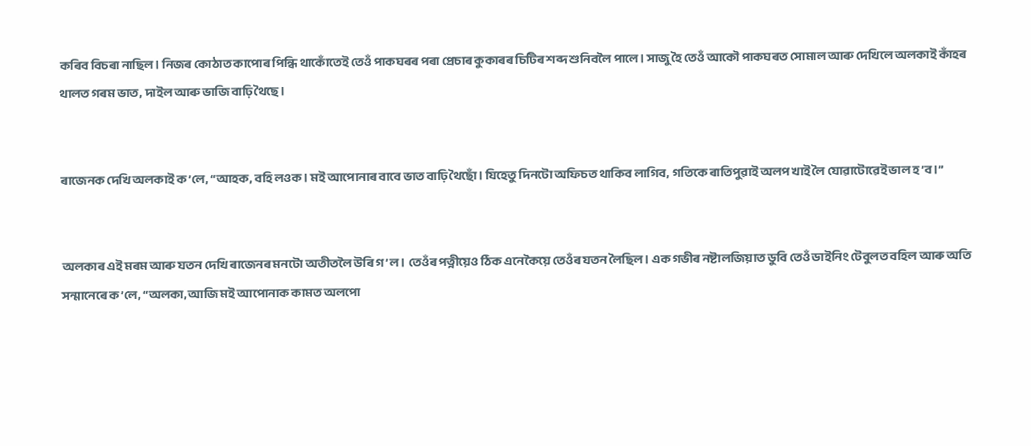কৰিব বিচৰা নাছিল। নিজৰ কোঠাত কাপোৰ পিন্ধি থাকোঁতেই তেওঁ পাকঘৰৰ পৰা প্ৰেচাৰ কুকাৰৰ চিটিৰ শব্দ শুনিবলৈ পালে। সাজু হৈ তেওঁ আকৌ পাকঘৰত সোমাল আৰু দেখিলে অলকাই কাঁহৰ থালত গৰম ভাত, দাইল আৰু ভাজি বাঢ়ি থৈছে।


ৰাজেনক দেখি অলকাই ক’লে, “আহক, বহি লওক। মই আপোনাৰ বাবে ভাত বাঢ়ি থৈছোঁ। যিহেতু দিনটো অফিচত থাকিব লাগিব, গতিকে ৰাতিপুৱাই অলপ খাই লৈ যোৱাটোৱেই ভাল হ’ব।”


অলকাৰ এই মৰম আৰু যতন দেখি ৰাজেনৰ মনটো অতীতলৈ উৰি গ’ল। তেওঁৰ পত্নীয়েও ঠিক এনেকৈয়ে তেওঁৰ যতন লৈছিল। এক গভীৰ নষ্টালজিয়াত ডুবি তেওঁ ডাইনিং টেবুলত বহিল আৰু অতি সন্মানেৰে ক’লে, “অলকা, আজি মই আপোনাক কামত অলপো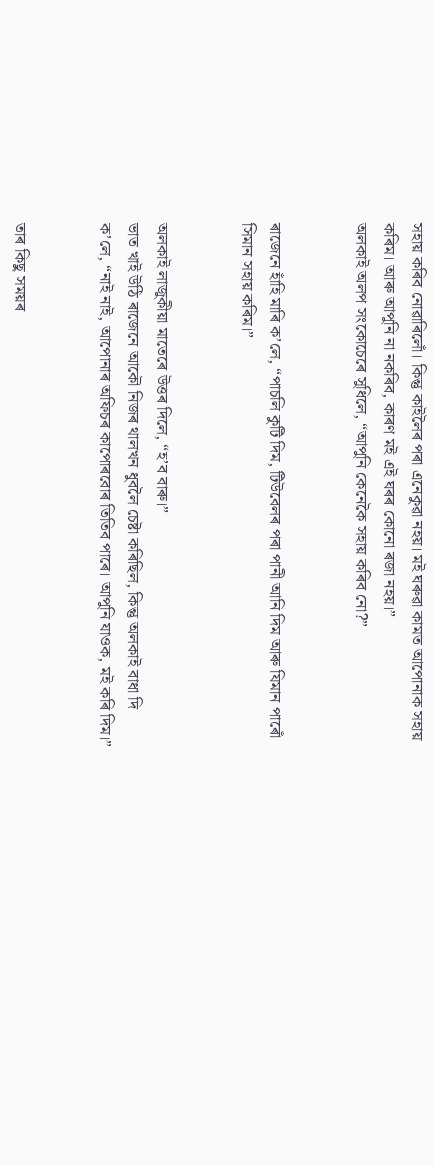সহায় কৰিব নোৱাৰিলোঁ। কিন্তু কাইলৈৰ পৰা এনেকুৱা নহয়। মই ঘৰুৱা কামত আপোনাক সহায় কৰিম। আৰু আপুনি না নকৰিব, কাৰণ মই এই ঘৰৰ কোনো ৰজা নহয়।”
অলকাই অলপ সংকোচেৰে সুধিলে, “আপুনি কেনেকৈ সহায় কৰিব নো?”


ৰাজেনে হাঁহি মাৰি ক’লে, “পাচলি কুটি দিম, টিউবেলৰ পৰা পানী আনি দিম আৰু যিমান পাৰোঁ সিমান সহায় কৰিম।”


অলকাই লাজুকীয়া মাতেৰে উত্তৰ দিলে, “হ’ব বাৰু।”
ভাত খাই উঠি ৰাজেনে আকৌ নিজৰ থালখন ধুবলৈ চেষ্টা কৰিছিল, কিন্তু অলকাই বাধা দি ক’লে, “নাই নাই, আপোনাৰ অফিচৰ কাপোৰবোৰ তিতিব পাৰে। আপুনি যাওক, মই কৰি দিম।”


তাৰ কিছু সময়ৰ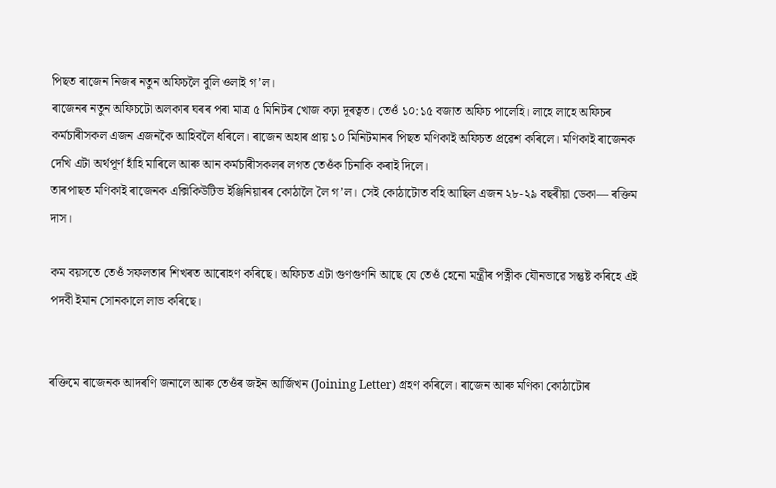পিছত ৰাজেন নিজৰ নতুন অফিচলৈ বুলি ওলাই গ’ল।
ৰাজেনৰ নতুন অফিচটো অলকাৰ ঘৰৰ পৰা মাত্ৰ ৫ মিনিটৰ খোজ কঢ়া দূৰত্বত। তেওঁ ১০:১৫ বজাত অফিচ পালেহি। লাহে লাহে অফিচৰ কৰ্মচাৰীসকল এজন এজনকৈ আহিবলৈ ধৰিলে। ৰাজেন অহাৰ প্ৰায় ১০ মিনিটমানৰ পিছত মণিকাই অফিচত প্ৰৱেশ কৰিলে। মণিকাই ৰাজেনক দেখি এটা অৰ্থপূৰ্ণ হাঁহি মাৰিলে আৰু আন কৰ্মচাৰীসকলৰ লগত তেওঁক চিনাকি কৰাই দিলে।
তাৰপাছত মণিকাই ৰাজেনক এক্সিকিউটিভ ইঞ্জিনিয়াৰৰ কোঠালৈ লৈ গ’ল। সেই কোঠাটোত বহি আছিল এজন ২৮-২৯ বছৰীয়া ডেকা— ৰক্তিম দাস।

কম বয়সতে তেওঁ সফলতাৰ শিখৰত আৰোহণ কৰিছে। অফিচত এটা গুণগুণনি আছে যে তেওঁ হেনো মন্ত্ৰীৰ পত্নীক যৌনভাৱে সন্তুষ্ট কৰিহে এই পদবী ইমান সোনকালে লাভ কৰিছে।


ৰক্তিমে ৰাজেনক আদৰণি জনালে আৰু তেওঁৰ জইন আৰ্জিখন (Joining Letter) গ্ৰহণ কৰিলে। ৰাজেন আৰু মণিকা কোঠাটোৰ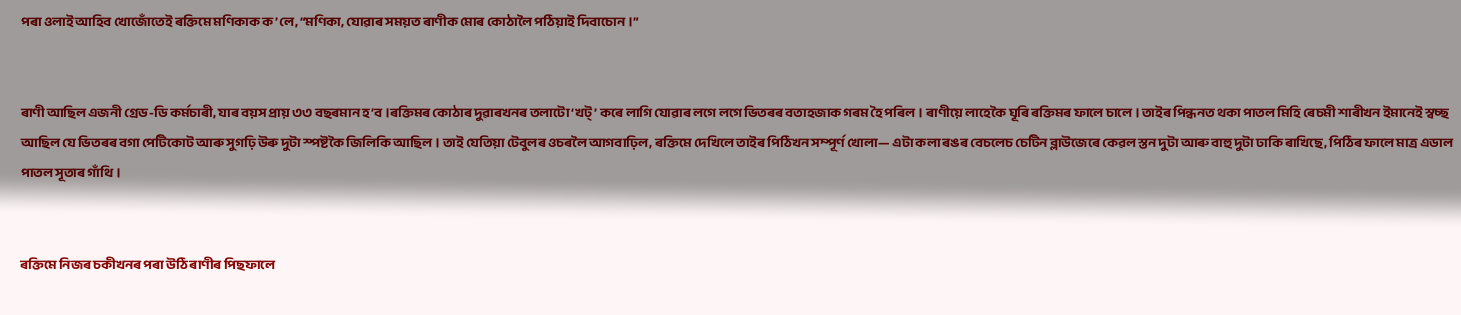পৰা ওলাই আহিব খোজোঁতেই ৰক্তিমে মণিকাক ক’লে, “মণিকা, যোৱাৰ সময়ত ৰাণীক মোৰ কোঠালৈ পঠিয়াই দিবাচোন।”


ৰাণী আছিল এজনী গ্ৰেড-ডি কৰ্মচাৰী, যাৰ বয়স প্ৰায় ৩৩ বছৰমান হ’ব।ৰক্তিমৰ কোঠাৰ দুৱাৰখনৰ তলাটো ‘খট্’ কৰে লাগি যোৱাৰ লগে লগে ভিতৰৰ বতাহজাক গৰম হৈ পৰিল। ৰাণীয়ে লাহেকৈ ঘূৰি ৰক্তিমৰ ফালে চালে। তাইৰ পিন্ধনত থকা পাতল মিহি ৰেচমী শাৰীখন ইমানেই স্বচ্ছ আছিল যে ভিতৰৰ বগা পেটিকোট আৰু সুগঢ়ি উৰু দুটা স্পষ্টকৈ জিলিকি আছিল। তাই যেতিয়া টেবুলৰ ওচৰলৈ আগবাঢ়িল, ৰক্তিমে দেখিলে তাইৰ পিঠিখন সম্পূৰ্ণ খোলা— এটা কলা ৰঙৰ বেচলেচ চেটিন ব্লাউজেৰে কেৱল স্তন দুটা আৰু বাহু দুটা ঢাকি ৰাখিছে, পিঠিৰ ফালে মাত্ৰ এডাল পাতল সূতাৰ গাঁথি।


ৰক্তিমে নিজৰ চকীখনৰ পৰা উঠি ৰাণীৰ পিছফালে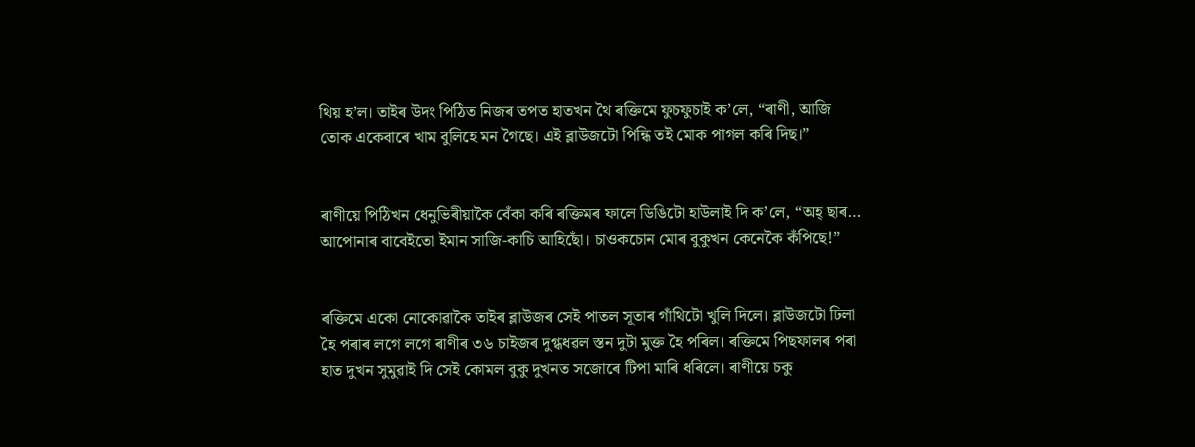থিয় হ’ল। তাইৰ উদং পিঠিত নিজৰ তপত হাতখন থৈ ৰক্তিমে ফুচফুচাই ক’লে, “ৰাণী, আজি তোক একেবাৰে খাম বুলিহে মন গৈছে। এই ব্লাউজটো পিন্ধি তই মোক পাগল কৰি দিছ।”


ৰাণীয়ে পিঠিখন ধেনুভিৰীয়াকৈ বেঁকা কৰি ৰক্তিমৰ ফালে ডিঙিটো হাউলাই দি ক’লে, “অহ্ ছাৰ… আপোনাৰ বাবেইতো ইমান সাজি-কাচি আহিছোঁ। চাওকচোন মোৰ বুকুখন কেনেকৈ কঁপিছে!”


ৰক্তিমে একো নোকোৱাকৈ তাইৰ ব্লাউজৰ সেই পাতল সূতাৰ গাঁথিটো খুলি দিলে। ব্লাউজটো ঢিলা হৈ পৰাৰ লগে লগে ৰাণীৰ ৩৬ চাইজৰ দুগ্ধধৱল স্তন দুটা মুক্ত হৈ পৰিল। ৰক্তিমে পিছফালৰ পৰা হাত দুখন সুমুৱাই দি সেই কোমল বুকু দুখনত সজোৰে টিপা মাৰি ধৰিলে। ৰাণীয়ে চকু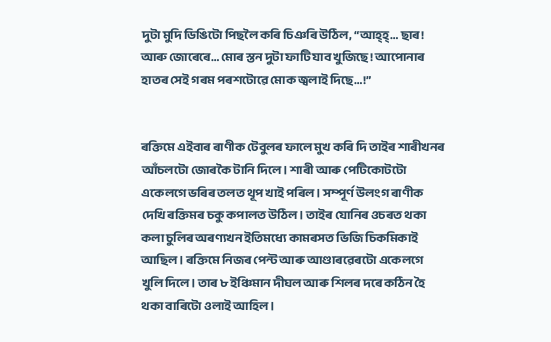দুটা মুদি ডিঙিটো পিছলৈ কৰি চিঞৰি উঠিল, “আহ্‌হ্‌… ছাৰ! আৰু জোৰেৰে… মোৰ স্তন দুটা ফাটি যাব খুজিছে! আপোনাৰ হাতৰ সেই গৰম পৰশটোৱে মোক জ্বলাই দিছে…!”


ৰক্তিমে এইবাৰ ৰাণীক টেবুলৰ ফালে মুখ কৰি দি তাইৰ শাৰীখনৰ আঁচলটো জোৰকৈ টানি দিলে। শাৰী আৰু পেটিকোটটো একেলগে ভৰিৰ তলত থূপ খাই পৰিল। সম্পূৰ্ণ উলংগ ৰাণীক দেখি ৰক্তিমৰ চকু কপালত উঠিল। তাইৰ যোনিৰ ওচৰত থকা কলা চুলিৰ অৰণ্যখন ইতিমধ্যে কামৰসত ভিজি চিকমিকাই আছিল। ৰক্তিমে নিজৰ পেন্ট আৰু আণ্ডাৰৱেৰটো একেলগে খুলি দিলে। তাৰ ৮ ইঞ্চিমান দীঘল আৰু শিলৰ দৰে কঠিন হৈ থকা বাৰিটো ওলাই আহিল।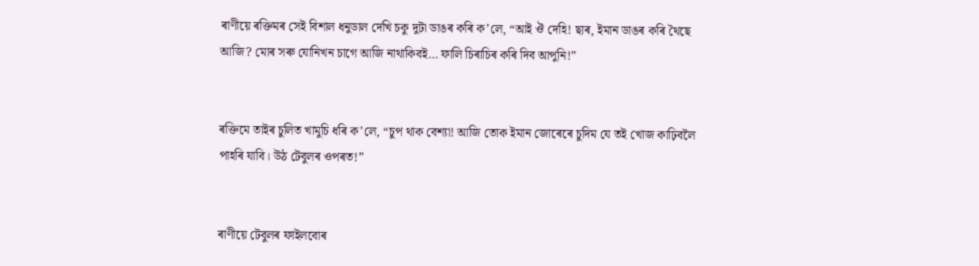ৰাণীয়ে ৰক্তিমৰ সেই বিশাল ধনুডাল দেখি চকু দুটা ডাঙৰ কৰি ক’লে, “আই ঔ দেহি! ছাৰ, ইমান ডাঙৰ কৰি থৈছে আজি? মোৰ সৰু যোনিখন চাগে আজি নাথাকিবই… ফালি চিৰাচিৰ কৰি দিব আপুনি!”


ৰক্তিমে তাইৰ চুলিত খামুচি ধৰি ক’লে, “চুপ থাক বেশ্যা! আজি তোক ইমান জোৰেৰে চুদিম যে তই খোজ কাঢ়িবলৈ পাহৰি যাবি। উঠ টেবুলৰ ওপৰত!”


ৰাণীয়ে টেবুলৰ ফাইলবোৰ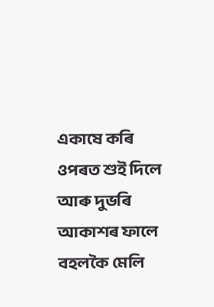একাষে কৰি ওপৰত শুই দিলে আৰু দুভৰি আকাশৰ ফালে বহলকৈ মেলি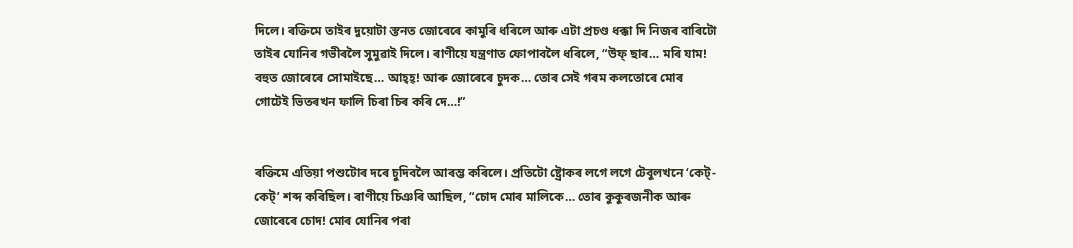দিলে। ৰক্তিমে তাইৰ দুয়োটা স্তনত জোৰেৰে কামুৰি ধৰিলে আৰু এটা প্ৰচণ্ড ধক্কা দি নিজৰ বাৰিটো তাইৰ যোনিৰ গভীৰলৈ সুমুৱাই দিলে। ৰাণীয়ে যন্ত্ৰণাত ফোপাবলৈ ধৰিলে, “উফ্ ছাৰ… মৰি যাম! বহুত জোৰেৰে সোমাইছে… আহ্‌হ্‌! আৰু জোৰেৰে চুদক… তোৰ সেই গৰম কলতোৰে মোৰ গোটেই ভিতৰখন ফালি চিৰা চিৰ কৰি দে…!”


ৰক্তিমে এতিয়া পশুটোৰ দৰে চুদিবলৈ আৰম্ভ কৰিলে। প্ৰতিটো ষ্ট্ৰোকৰ লগে লগে টেবুলখনে ‘কেট্-কেট্’ শব্দ কৰিছিল। ৰাণীয়ে চিঞৰি আছিল, “চোদ মোৰ মালিকে… তোৰ কুকুৰজনীক আৰু জোৰেৰে চোদ! মোৰ যোনিৰ পৰা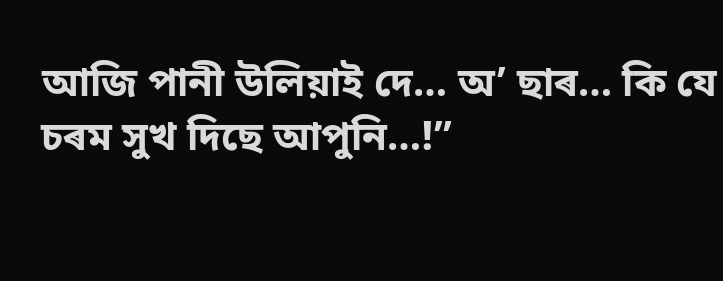আজি পানী উলিয়াই দে… অ’ ছাৰ… কি যে চৰম সুখ দিছে আপুনি…!”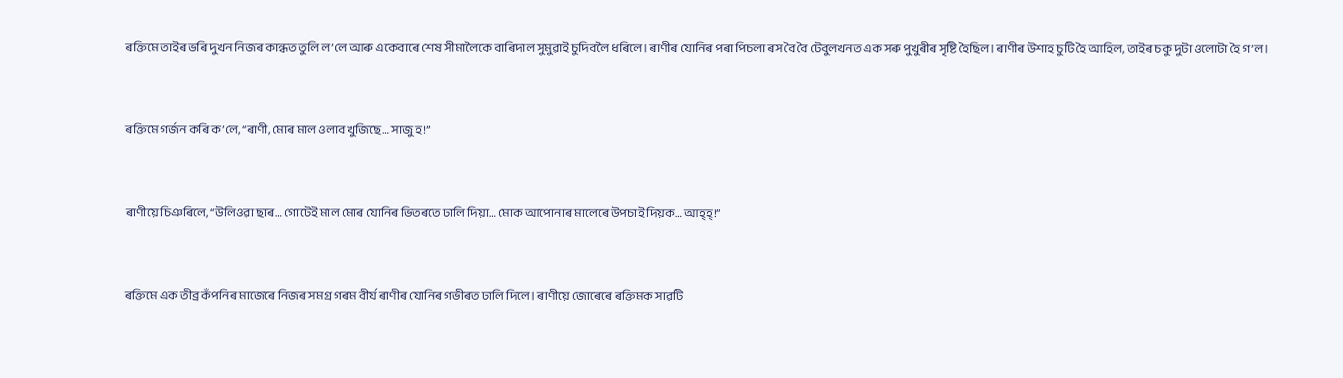ৰক্তিমে তাইৰ ভৰি দুখন নিজৰ কান্ধত তুলি ল’লে আৰু একেবাৰে শেষ সীমালৈকে বাৰিদাল সুমুৱাই চুদিবলৈ ধৰিলে। ৰাণীৰ যোনিৰ পৰা পিচলা ৰস বৈ বৈ টেবুলখনত এক সৰু পুখুৰীৰ সৃষ্টি হৈছিল। ৰাণীৰ উশাহ চুটি হৈ আহিল, তাইৰ চকু দুটা ওলোটা হৈ গ’ল।


ৰক্তিমে গৰ্জন কৰি ক’লে, “ৰাণী, মোৰ মাল ওলাব খুজিছে… সাজু হ!”


ৰাণীয়ে চিঞৰিলে, “উলিওৱা ছাৰ… গোটেই মাল মোৰ যোনিৰ ভিতৰতে ঢালি দিয়া… মোক আপোনাৰ মালেৰে উপচাই দিয়ক… আহ্‌হ্‌!”


ৰক্তিমে এক তীব্ৰ কঁপনিৰ মাজেৰে নিজৰ সমগ্ৰ গৰম বীৰ্য ৰাণীৰ যোনিৰ গভীৰত ঢালি দিলে। ৰাণীয়ে জোৰেৰে ৰক্তিমক সাৱটি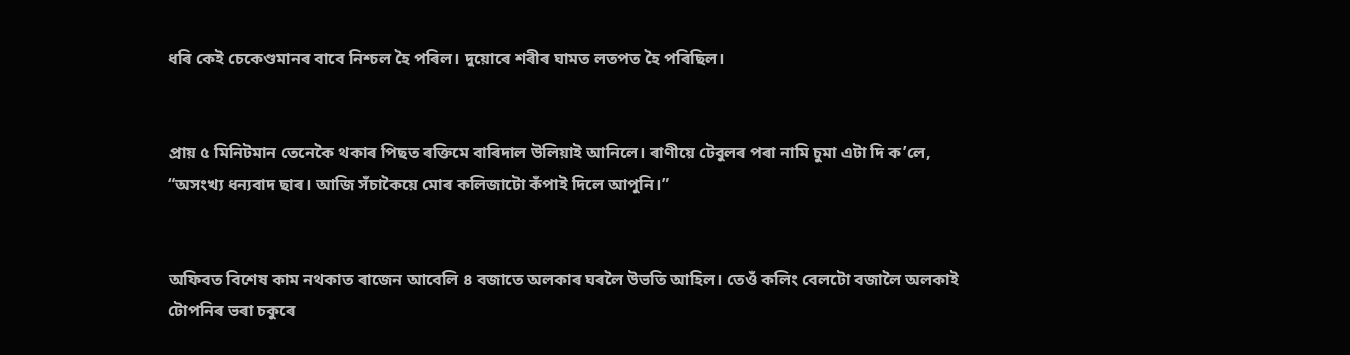ধৰি কেই চেকেণ্ডমানৰ বাবে নিশ্চল হৈ পৰিল। দুয়োৰে শৰীৰ ঘামত লতপত হৈ পৰিছিল।


প্ৰায় ৫ মিনিটমান তেনেকৈ থকাৰ পিছত ৰক্তিমে বাৰিদাল উলিয়াই আনিলে। ৰাণীয়ে টেবুলৰ পৰা নামি চুমা এটা দি ক’লে, “অসংখ্য ধন্যবাদ ছাৰ। আজি সঁচাকৈয়ে মোৰ কলিজাটো কঁপাই দিলে আপুনি।”


অফিবত বিশেষ কাম নথকাত ৰাজেন আবেলি ৪ বজাতে অলকাৰ ঘৰলৈ উভতি আহিল। তেওঁ কলিং বেলটো বজালৈ অলকাই টোপনিৰ ভৰা চকুৰে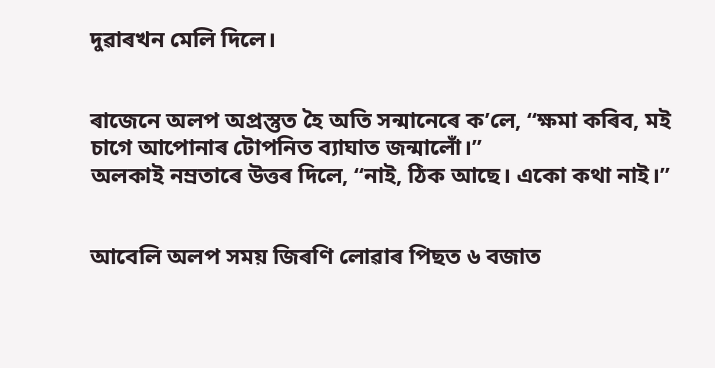দুৱাৰখন মেলি দিলে।


ৰাজেনে অলপ অপ্ৰস্তুত হৈ অতি সন্মানেৰে ক’লে, “ক্ষমা কৰিব, মই চাগে আপোনাৰ টোপনিত ব্যাঘাত জন্মালোঁ।”
অলকাই নম্ৰতাৰে উত্তৰ দিলে, “নাই, ঠিক আছে। একো কথা নাই।”


আবেলি অলপ সময় জিৰণি লোৱাৰ পিছত ৬ বজাত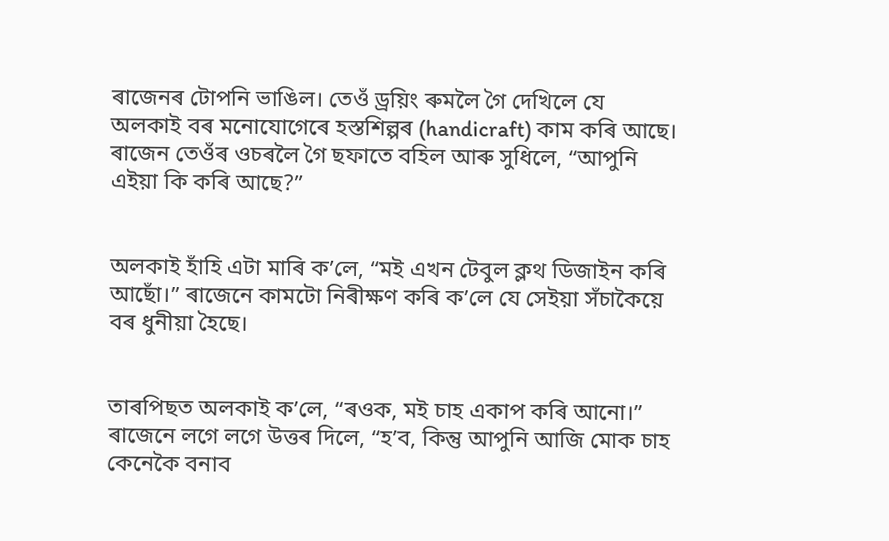ৰাজেনৰ টোপনি ভাঙিল। তেওঁ ড্ৰয়িং ৰুমলৈ গৈ দেখিলে যে অলকাই বৰ মনোযোগেৰে হস্তশিল্পৰ (handicraft) কাম কৰি আছে। ৰাজেন তেওঁৰ ওচৰলৈ গৈ ছফাতে বহিল আৰু সুধিলে, “আপুনি এইয়া কি কৰি আছে?”


অলকাই হাঁহি এটা মাৰি ক’লে, “মই এখন টেবুল ক্লথ ডিজাইন কৰি আছোঁ।” ৰাজেনে কামটো নিৰীক্ষণ কৰি ক’লে যে সেইয়া সঁচাকৈয়ে বৰ ধুনীয়া হৈছে।


তাৰপিছত অলকাই ক’লে, “ৰওক, মই চাহ একাপ কৰি আনো।” ৰাজেনে লগে লগে উত্তৰ দিলে, “হ’ব, কিন্তু আপুনি আজি মোক চাহ কেনেকৈ বনাব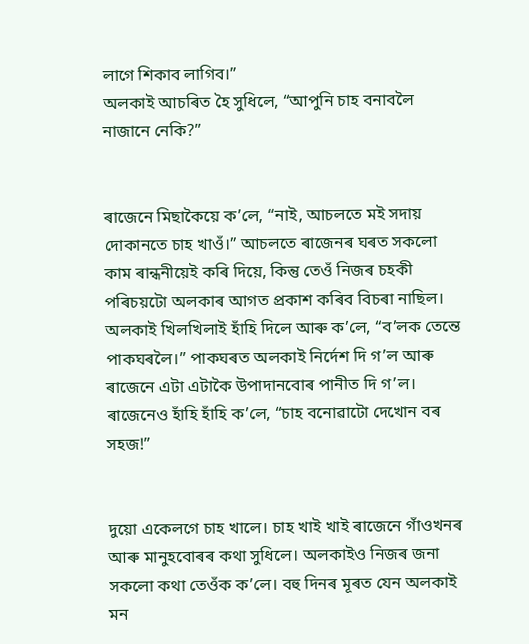লাগে শিকাব লাগিব।”
অলকাই আচৰিত হৈ সুধিলে, “আপুনি চাহ বনাবলৈ নাজানে নেকি?”


ৰাজেনে মিছাকৈয়ে ক’লে, “নাই, আচলতে মই সদায় দোকানতে চাহ খাওঁ।” আচলতে ৰাজেনৰ ঘৰত সকলো কাম ৰান্ধনীয়েই কৰি দিয়ে, কিন্তু তেওঁ নিজৰ চহকী পৰিচয়টো অলকাৰ আগত প্ৰকাশ কৰিব বিচৰা নাছিল।
অলকাই খিলখিলাই হাঁহি দিলে আৰু ক’লে, “ব’লক তেন্তে পাকঘৰলৈ।” পাকঘৰত অলকাই নিৰ্দেশ দি গ’ল আৰু ৰাজেনে এটা এটাকৈ উপাদানবোৰ পানীত দি গ’ল। ৰাজেনেও হাঁহি হাঁহি ক’লে, “চাহ বনোৱাটো দেখোন বৰ সহজ!”


দুয়ো একেলগে চাহ খালে। চাহ খাই খাই ৰাজেনে গাঁওখনৰ আৰু মানুহবোৰৰ কথা সুধিলে। অলকাইও নিজৰ জনা সকলো কথা তেওঁক ক’লে। বহু দিনৰ মূৰত যেন অলকাই মন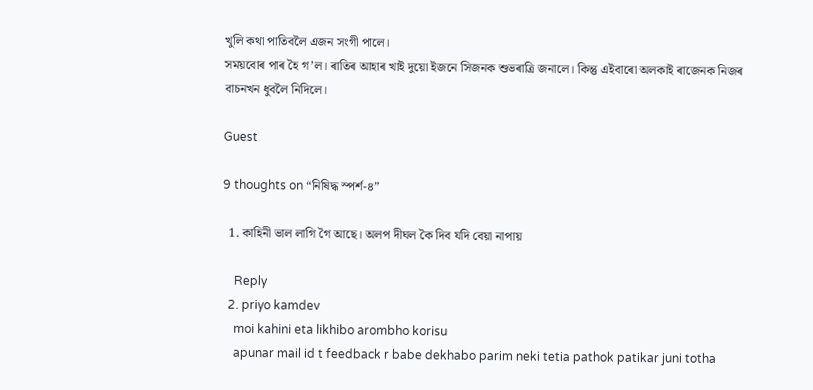খুলি কথা পাতিবলৈ এজন সংগী পালে।
সময়বোৰ পাৰ হৈ গ’ল। ৰাতিৰ আহাৰ খাই দুয়ো ইজনে সিজনক শুভৰাত্ৰি জনালে। কিন্তু এইবাৰো অলকাই ৰাজেনক নিজৰ বাচনখন ধুবলৈ নিদিলে।

Guest

9 thoughts on “নিষিদ্ধ স্পৰ্শ-৪”

  1. কাহিনী ভাল লাগি গৈ আছে। অলপ দীঘল কৈ দিব যদি বেয়া নাপায়

    Reply
  2. priyo kamdev
    moi kahini eta likhibo arombho korisu
    apunar mail id t feedback r babe dekhabo parim neki tetia pathok patikar juni totha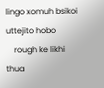lingo xomuh bsikoi uttejito hobo
    rough ke likhi thua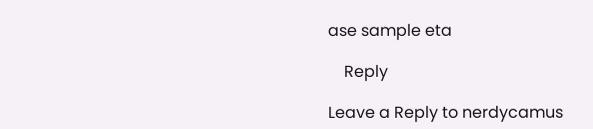ase sample eta

    Reply

Leave a Reply to nerdycamus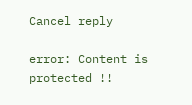Cancel reply

error: Content is protected !!